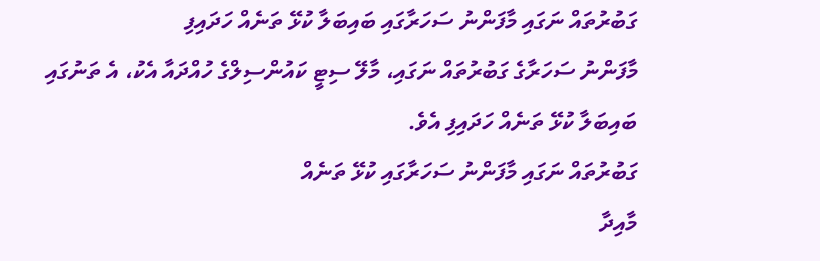ގަބުރުތައް ނަގައި މާފަންނު ސަހަރާގައި ބައިބަލާ ކުޅޭ ތަނެއް ހަދައިފި
މާފަންނު ސަހަރާގެ ގަބުރުތައް ނަގައި، މާލޭ ސިޓީ ކައުންސިލްގެ ހުއްދައާ އެކު، އެ ތަނުގައި ބައިބަލާ ކުޅޭ ތަނެއް ހަދައިފި އެވެ.
ގަބުރުތައް ނަގައި މާފަންނު ސަހަރާގައި ކުޅޭ ތަނެއް
މާއިދާ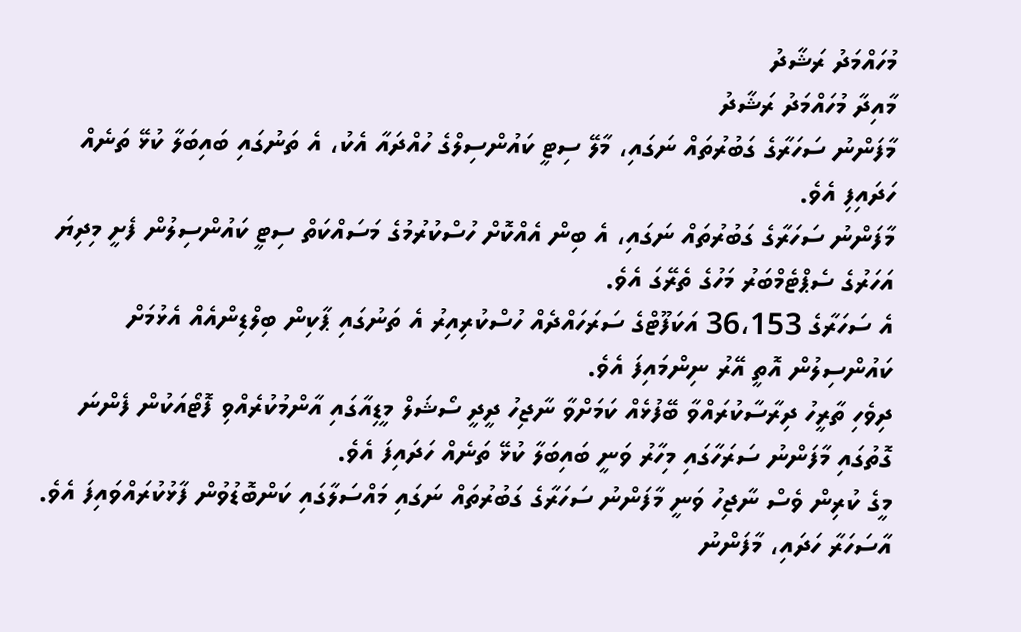މުހައްމަދު ރަޝާދު
މާއިދާ މުހައްމަދު ރަޝާދު
މާފަންނު ސަހަރާގެ ގަބުރުތައް ނަގައި، މާލޭ ސިޓީ ކައުންސިލްގެ ހުއްދައާ އެކު، އެ ތަނުގައި ބައިބަލާ ކުޅޭ ތަނެއް ހަދައިފި އެވެ.
މާފަންނު ސަހަރާގެ ގަބުރުތައް ނަގައި، އެ ބިން އެއްކޮށް ހުސްކުރުމުގެ މަސައްކަތް ސިޓީ ކައުންސިލުން ފެށީ މިދިޔަ އަހަރުގެ ސެޕްޓެމްބަރު މަހުގެ ތެރޭގަ އެވެ.
އެ ސަހަރާގެ 36،153 އަކަފޫޓްގެ ސަރަހައްދެއް ހުސްކުރިއިރު އެ ތަނުގައި ޕާކިން ބިލްޑިންއެއް އެޅުމަށް ކައުންސިލުން އޮތީ އޭރު ނިންމައިފަ އެވެ.
ދިވެހި ތާރީހު ދިރާސާކުރައްވާ ބޭފުޅެއް ކަމަށްވާ ނާޖިހު ދީދީ ސޯޝަލް މީޑިއާގައި އާންމުކުރެއްވި ފޮޓޯއަކުން ފެންނަ ގޮތުގައި މާފަންނު ސަރަހާގައި މިހާރު ވަނީ ބައިބަލާ ކުޅޭ ތަނެއް ހަދައިފަ އެވެ.
މީގެ ކުރިން ވެސް ނާޖިހު ވަނީ މާފަންނު ސަހަރާގެ ގަބުރުތައް ނަގައި މައްސަލާގައި ކަންބޮޑުވުން ފާޅުކުރައްވައިފަ އެވެ.
އާސަހަރާ ހަދައި، މާފަންނު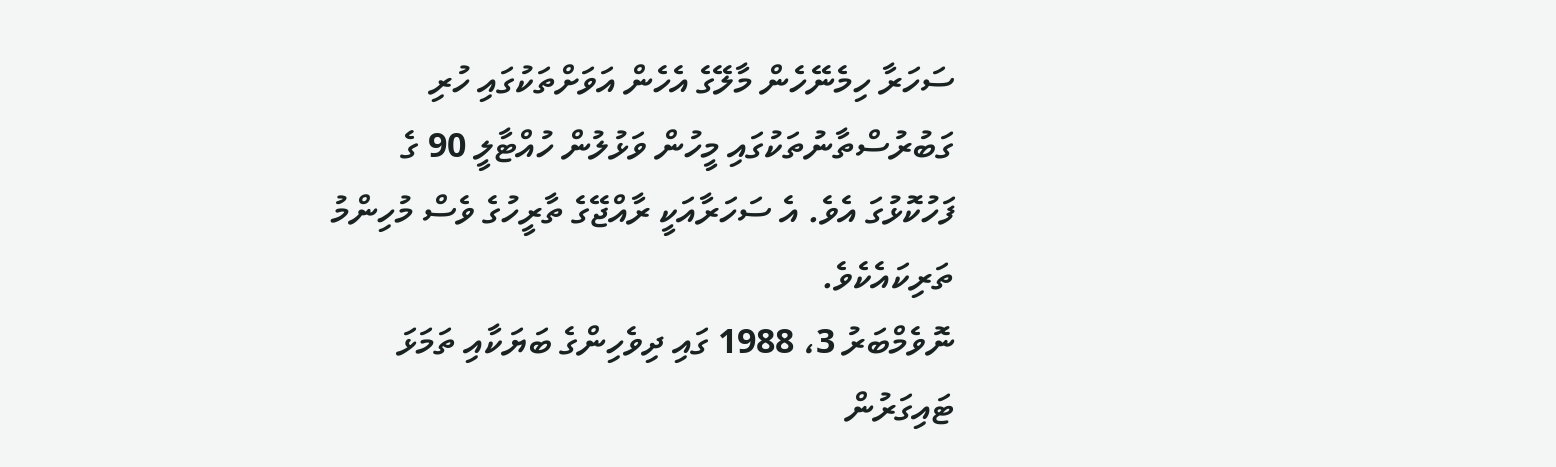ސަހަރާ ހިމެނޭހެން މާލޭގެ އެހެން އަވަށްތަކުގައި ހުރި ގަބުރުސްތާނުތަކުގައި މީހުން ވަޅުލުން ހުއްޓާލީ 90 ގެ ފަހުކޮޅުގަ އެވެ. އެ ސަހަރާއަކީ ރާއްޖޭގެ ތާރީހުގެ ވެސް މުހިންމު ތަރިކައެކެވެ.
ނޮވެމްބަރު 3، 1988 ގައި ދިވެހިންގެ ބަޔަކާއި ތަމަޅަ ޓައިގަރުން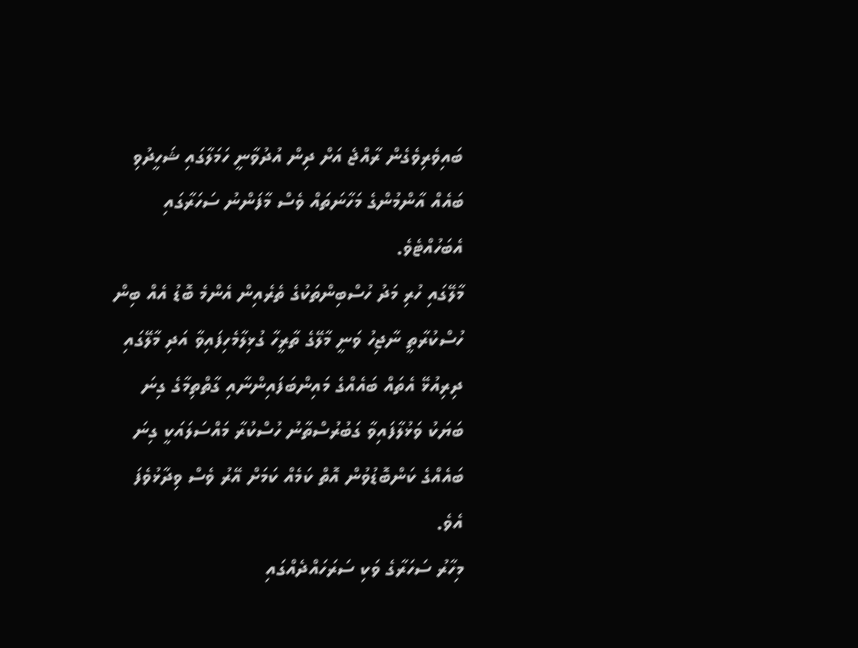ބައިވެރިވެގެން ރާއްޖެ އަށް ދިން އުދުވާނީ ހަމަލާގައި ޝަހީދުވި ބައެއް އާންމުންގެ މަހާނަތައް ވެސް މާފަންނު ސަހަރާގައި އެބަހުއްޓެވެ.
މާލޭގައި ހުރި މަދު ހުސްބިންތަކުގެ ތެރެއިން އެންމެ ބޮޑު އެއް ބިން ހުސްކުރާތީ ނާޖިހު ވަނީ މާލޭގެ ތާރީހާ ގުޅިލާމެހިފައިވާ އަދި މާލޭގައި ދިރިއުޅޭ އެތައް ބައެއްގެ މައިންބަފައިންނާއި ގާތްތިމާގެ ގިނަ ބަޔަކު ވަޅުލާފައިވާ ގަބުރުސްތާނު ހުސްކުރާ މައްސަލައަކީ ގިނަ ބައެއްގެ ކަންބޮޑުވުން އޮތް ކަމެއް ކަމަށް އޭރު ވެސް ވިދާޅުވެފަ އެވެ.
މިހާރު ސަހަރާގެ ވަކި ސަރަހައްދެއްގައި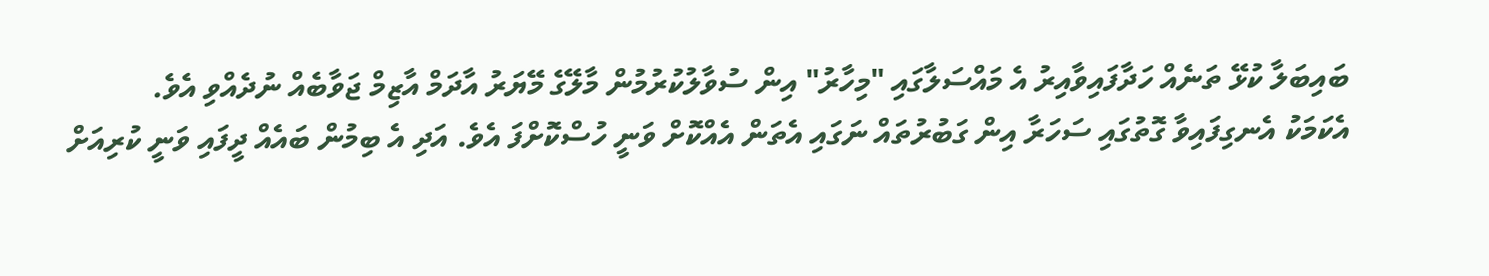ބައިބަލާ ކުޅޭ ތަނެއް ހަދާފައިވާއިރު އެ މައްސަލާގައި "މިހާރު" އިން ސުވާލުކުރުމުން މާލޭގެ މޭޔަރު އާދަމް އާޒިމް ޖަވާބެއް ނުދެއްވި އެވެ.
އެކަމަކު އެނގިފައިވާ ގޮތުގައި ސަހަރާ އިން ގަބުރުތައް ނަގައި އެތަން އެއްކޮށް ވަނީ ހުސްކޮށްފަ އެވެ. އަދި އެ ބިމުން ބައެއް ދީފައި ވަނީ ކުރިއަށް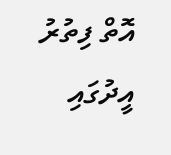އޮތް ފިތުރު އީދުގައި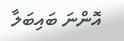އޮންނަ ބައިބަލާ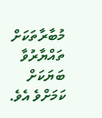މުބާރާތަކަށް ތައްޔާރުވާ ބަޔަކަށް ކަމަށްވެ އެވެ.